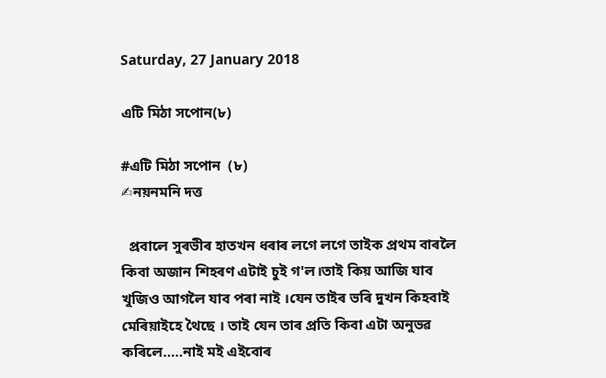Saturday, 27 January 2018

এটি মিঠা সপোন(৮)

#এটি মিঠা সপোন  (৮)
✍নয়নমনি দত্ত

  প্ৰবালে সুৰভীৰ হাতখন ধৰাৰ লগে লগে তাইক প্ৰথম বাৰলৈ কিবা অজান শিহৰণ এটাই চুই গ'ল।তাই কিয় আজি যাব খুজিও আগলৈ যাব পৰা নাই ।যেন তাইৰ ভৰি দুখন কিহবাই মেৰিয়াইহে থৈছে । তাই যেন তাৰ প্ৰতি কিবা এটা অনুভৱ কৰিলে.....নাই মই এইবোৰ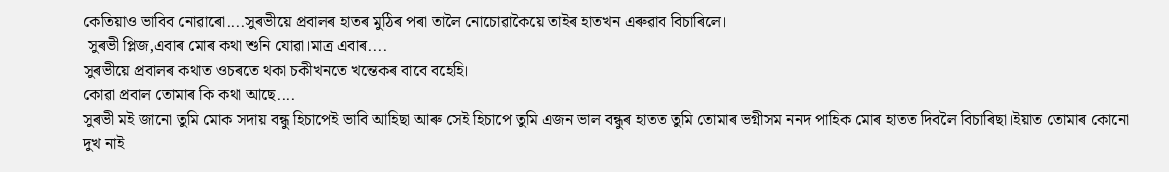কেতিয়াও ভাবিব নোৱাৰো....সুৰভীয়ে প্ৰবালৰ হাতৰ মুঠিৰ পৰা তালৈ নোচোৱাকৈয়ে তাইৰ হাতখন এৰুৱাব বিচাৰিলে।
 সুৰভী প্লিজ,এবাৰ মোৰ কথা শুনি যোৱা।মাত্ৰ এবাৰ....
সুৰভীয়ে প্ৰবালৰ কথাত ওচৰতে থকা চকীখনতে খন্তেকৰ বাবে বহেহি।
কোৱা প্ৰবাল তোমাৰ কি কথা আছে....
সুৰভী মই জানো তুমি মোক সদায় বন্ধু হিচাপেই ভাবি আহিছা আৰু সেই হিচাপে তুমি এজন ভাল বন্ধুৰ হাতত তুমি তোমাৰ ভগ্নীসম ননদ পাহিক মোৰ হাতত দিবলৈ বিচাৰিছা।ইয়াত তোমাৰ কোনো দুখ নাই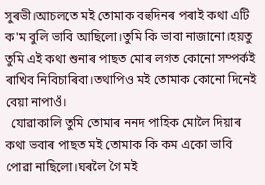সুৰভী।আচলতে মই তোমাক বহুদিনৰ পৰাই কথা এটি ক'ম বুলি ভাবি আছিলো।তুমি কি ভাবা নাজানো।হয়তু তুমি এই কথা শুনাৰ পাছত মোৰ লগত কোনো সম্পৰ্কই ৰাখিব নিবিচাৰিবা।তথাপিও মই তোমাক কোনো দিনেই বেয়া নাপাওঁ।
  যোৱাকালি তুমি তোমাৰ ননদ পাহিক মোলৈ দিয়াৰ কথা ভবাৰ পাছত মই তোমাক কি কম একো ভাবি পোৱা নাছিলো।ঘৰলৈ গৈ মই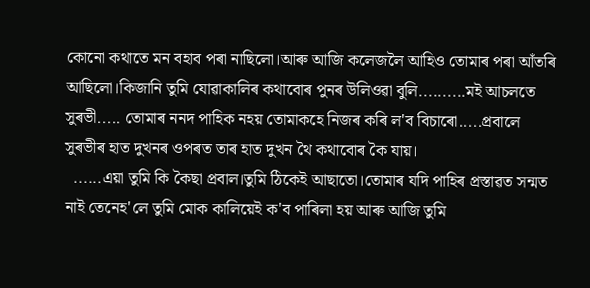কোনো কথাতে মন বহাব পৰা নাছিলো।আৰু আজি কলেজলৈ আহিও তোমাৰ পৰা আঁতৰি আছিলো।কিজানি তুমি যোৱাকালিৰ কথাবোৰ পুনৰ উলিওৱা বুলি..........মই আচলতে সুৰভী..... তোমাৰ ননদ পাহিক নহয় তোমাকহে নিজৰ কৰি ল'ব বিচাৰো.....প্ৰবালে সুৰভীৰ হাত দুখনৰ ওপৰত তাৰ হাত দুখন থৈ কথাবোৰ কৈ যায়।
  ......এয়া তুমি কি কৈছা প্ৰবাল।তুমি ঠিকেই আছাতো।তোমাৰ যদি পাহিৰ প্ৰস্তাৱত সন্মত নাই তেনেহ'লে তুমি মোক কালিয়েই ক'ব পাৰিলা হয় আৰু আজি তুমি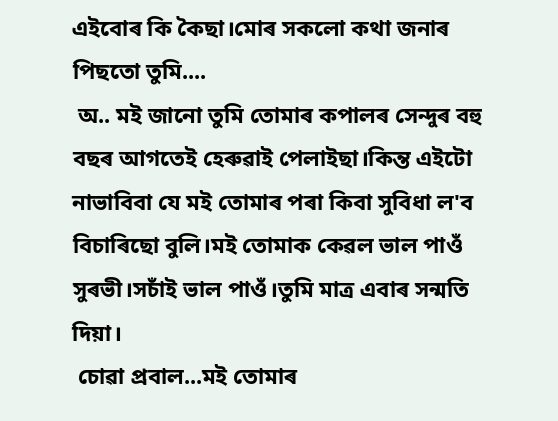এইবোৰ কি কৈছা।মোৰ সকলো কথা জনাৰ পিছতো তুমি....
 অ.. মই জানো তুমি তোমাৰ কপালৰ সেন্দুৰ বহু বছৰ আগতেই হেৰুৱাই পেলাইছা।কিন্ত এইটো নাভাবিবা যে মই তোমাৰ পৰা কিবা সুবিধা ল'ব বিচাৰিছো বুলি।মই তোমাক কেৱল ভাল পাওঁ সুৰভী।সচাঁই ভাল পাওঁ।তুমি মাত্ৰ এবাৰ সন্মতি দিয়া।
 চোৱা প্ৰবাল...মই তোমাৰ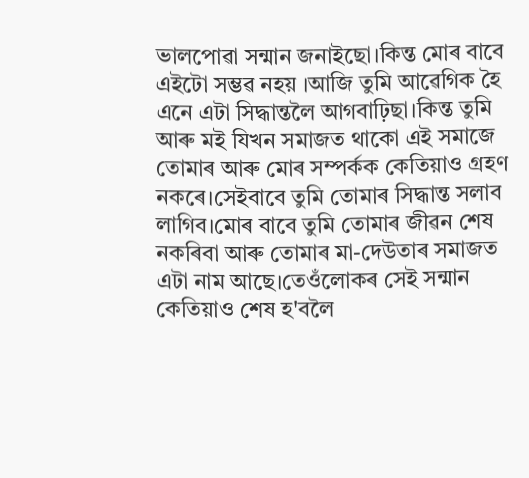ভালপোৱা সন্মান জনাইছো।কিন্ত মোৰ বাবে এইটো সম্ভৱ নহয় ।আজি তুমি আৱেগিক হৈ এনে এটা সিদ্ধান্তলৈ আগবাঢ়িছা।কিন্ত তুমি আৰু মই যিখন সমাজত থাকো এই সমাজে তোমাৰ আৰু মোৰ সম্পৰ্কক কেতিয়াও গ্ৰহণ নকৰে।সেইবাবে তুমি তোমাৰ সিদ্ধান্ত সলাব লাগিব।মোৰ বাবে তুমি তোমাৰ জীৱন শেষ নকৰিবা আৰু তোমাৰ মা-দেউতাৰ সমাজত এটা নাম আছে।তেওঁলোকৰ সেই সন্মান কেতিয়াও শেষ হ'বলৈ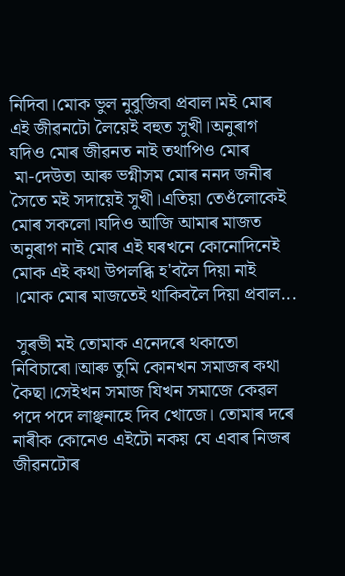নিদিবা।মোক ভুল নুবুজিবা প্ৰবাল।মই মোৰ এই জীৱনটো লৈয়েই বহুত সুখী।অনুৰাগ যদিও মোৰ জীৱনত নাই তথাপিও মোৰ
 মা-দেউতা আৰু ভগ্নীসম মোৰ ননদ জনীৰ সৈতে মই সদায়েই সুখী।এতিয়া তেওঁলোকেই মোৰ সকলো।যদিও আজি আমাৰ মাজত অনুৰাগ নাই মোৰ এই ঘৰখনে কোনোদিনেই মোক এই কথা উপলব্ধি হ'বলৈ দিয়া নাই ।মোক মোৰ মাজতেই থাকিবলৈ দিয়া প্ৰবাল...

 সুৰভী মই তোমাক এনেদৰে থকাতো নিবিচাৰো।আৰু তুমি কোনখন সমাজৰ কথা কৈছা।সেইখন সমাজ যিখন সমাজে কেৱল পদে পদে লাঞ্ছনাহে দিব খোজে। তোমাৰ দৰে নাৰীক কোনেও এইটো নকয় যে এবাৰ নিজৰ জীৱনটোৰ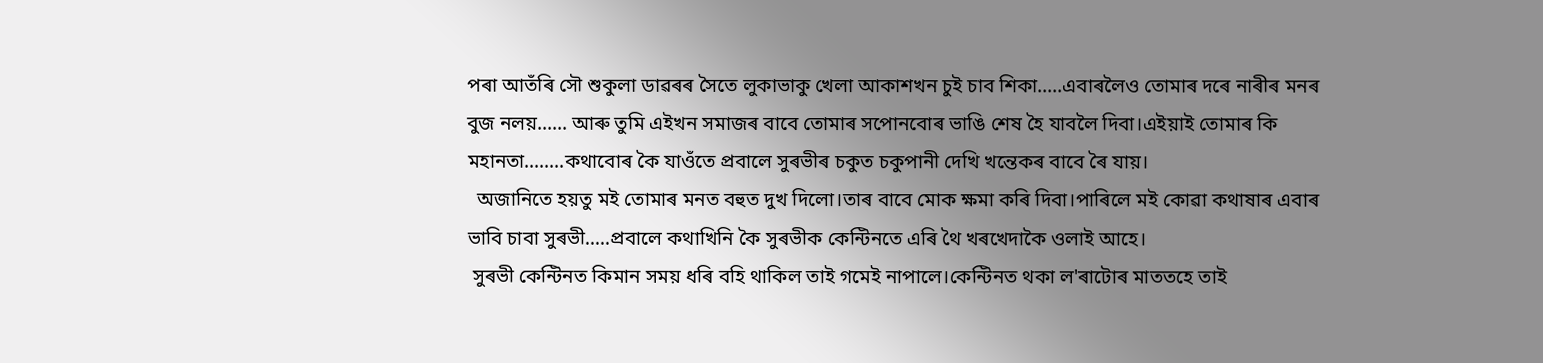পৰা আতঁৰি সৌ শুকুলা ডাৱৰৰ সৈতে লুকাভাকু খেলা আকাশখন চুই চাব শিকা.....এবাৰলৈও তোমাৰ দৰে নাৰীৰ মনৰ বুজ নলয়...... আৰু তুমি এইখন সমাজৰ বাবে তোমাৰ সপোনবোৰ ভাঙি শেষ হৈ যাবলৈ দিবা।এইয়াই তোমাৰ কি মহানতা........কথাবোৰ কৈ যাওঁতে প্ৰবালে সুৰভীৰ চকুত চকুপানী দেখি খন্তেকৰ বাবে ৰৈ যায়।
  অজানিতে হয়তু মই তোমাৰ মনত বহুত দুখ দিলো।তাৰ বাবে মোক ক্ষমা কৰি দিবা।পাৰিলে মই কোৱা কথাষাৰ এবাৰ ভাবি চাবা সুৰভী.....প্ৰবালে কথাখিনি কৈ সুৰভীক কেন্টিনতে এৰি থৈ খৰখেদাকৈ ওলাই আহে।
 সুৰভী কেন্টিনত কিমান সময় ধৰি বহি থাকিল তাই গমেই নাপালে।কেন্টিনত থকা ল'ৰাটোৰ মাততহে তাই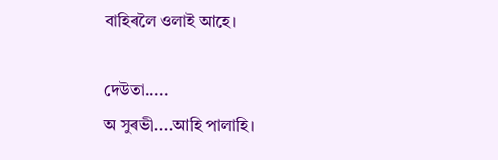বাহিৰলৈ ওলাই আহে।

দেউতা.....
অ সুৰভী....আহি পালাহি।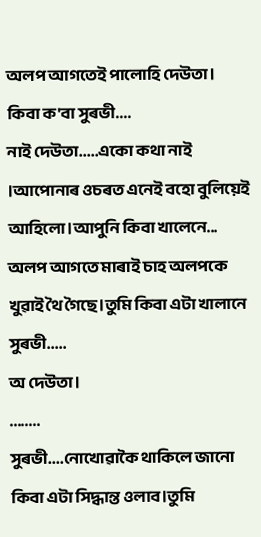অলপ আগতেই পালোহি দেউতা।
কিবা ক'বা সুৰভী....
নাই দেউতা.....একো কথা নাই ।আপোনাৰ ওচৰত এনেই বহো বুলিয়েই আহিলো।আপুনি কিবা খালেনে...
অলপ আগতে মাৰাই চাহ অলপকে খুৱাই থৈ গৈছে।তুমি কিবা এটা খালানে সুৰভী.....
অ দেউতা।
........
সুৰভী....নোখোৱাকৈ থাকিলে জানো কিবা এটা সিদ্ধান্ত ওলাব।তুমি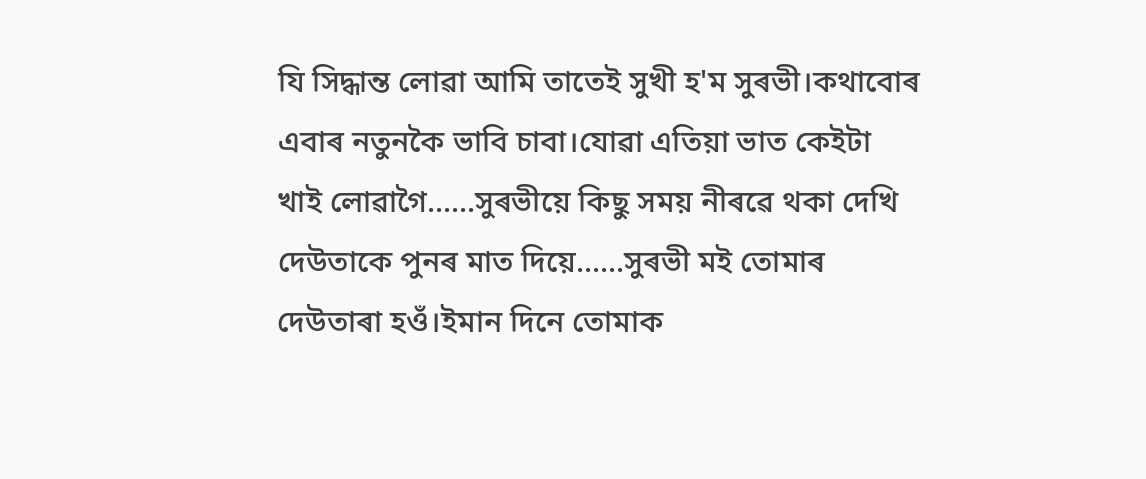যি সিদ্ধান্ত লোৱা আমি তাতেই সুখী হ'ম সুৰভী।কথাবোৰ এবাৰ নতুনকৈ ভাবি চাবা।যোৱা এতিয়া ভাত কেইটা খাই লোৱাগৈ......সুৰভীয়ে কিছু সময় নীৰৱে থকা দেখি দেউতাকে পুনৰ মাত দিয়ে......সুৰভী মই তোমাৰ দেউতাৰা হওঁ।ইমান দিনে তোমাক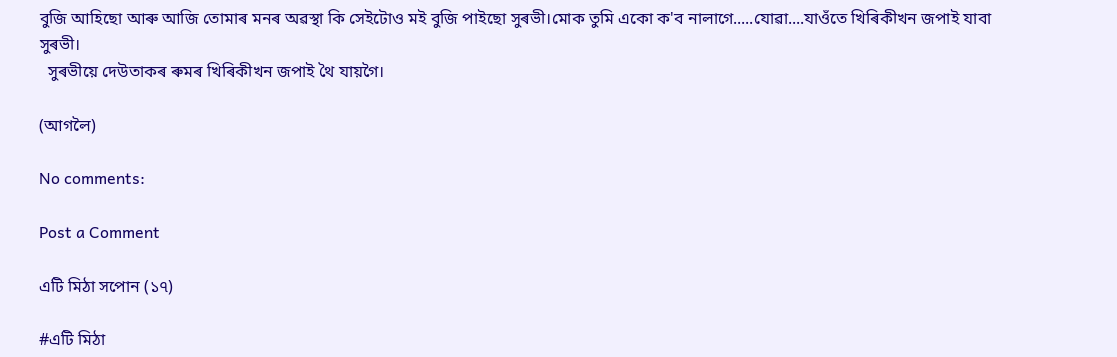বুজি আহিছো আৰু আজি তোমাৰ মনৰ অৱস্থা কি সেইটোও মই বুজি পাইছো সুৰভী।মোক তুমি একো ক'ব নালাগে.....যোৱা....যাওঁতে খিৰিকীখন জপাই যাবা সুৰভী।
  সুৰভীয়ে দেউতাকৰ ৰুমৰ খিৰিকীখন জপাই থৈ যায়গৈ।

(আগলৈ)

No comments:

Post a Comment

এটি মিঠা সপোন (১৭)

#এটি মিঠা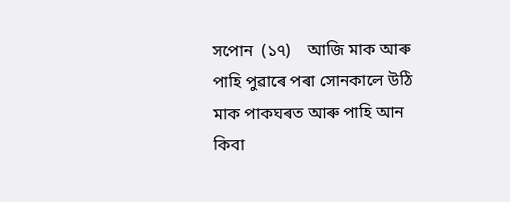সপোন  (১৭)    আজি মাক আৰু পাহি পুৱাৰে পৰা সোনকালে উঠি মাক পাকঘৰত আৰু পাহি আন কিবা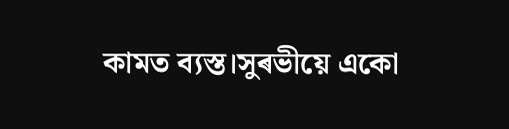কামত ব্যস্ত।সুৰভীয়ে একো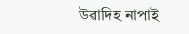উৱাদিহ নাপাই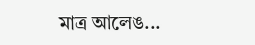মাত্ৰ আলেঙ...